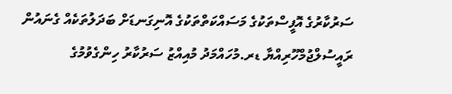ސަރުކާރުގެ އޮފީސްތަކުގެ މަސައްކަތްތަކުގެ އޮނިގަނޑަށް ބަދަލުތަކެއް ގެނައުން
ރައީސުލްޖުމްހޫރިއްޔާ ޑރ.މުހައްމަދު މުއިއްޒު ސަރުކާރު ހިންގެވުމުގެ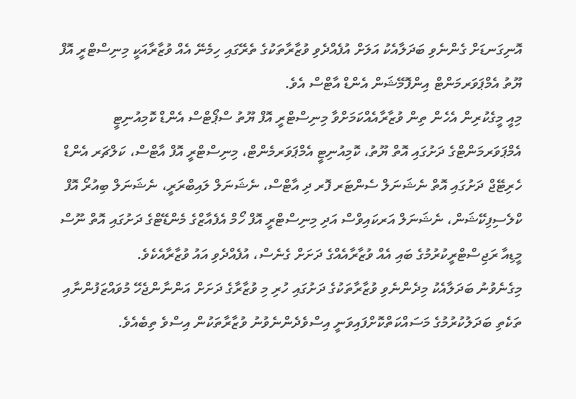އޮނިގަނޑަށް ގެންނެވި ބަދަލާއެކު އަލަށް އުފެއްދެވި ވުޒާރާތަކުގެ ތެރޭގައި ހިމެނޭ އެއް ވުޒާރާއަކީ މިނިސްޓްރީ އޮފް ޔޫތު އެމްޕަވަރމަންޓް އިންފޮމޭޝަން އެންޑް އާޓްސް އެވެ.
މިއީ މީގެކުރިން އެހެން ތިން ވުޒާރާއެއްކަމަށްވާ މިނިސްޓްރީ އޮފް ޔޫތު ސްޕޯޓްސް އެންޑް ކޮމިއުނިޓީ އެމްޕަވަރމަންޓްގެ ދަށުގައި އޮތް ޔޫތު، ކޮމިއުނިޓީ އެމްޕަވަރމެންޓް، މިނިސްޓްރީ އޮފް އާޓްސް، ކަލްޗަރ އެންޑް ހެރިޓޭޖް ދަށުގައި އޮތް ނެޝަނަލް ސެންޓަރ ފޮރ ދި އާޓްސް، ނެޝަނަލް ލައިބްރަރީ، ނެޝަނަލް ބިއުރޯ އޮފް ކްލެސިފިކޭޝަން، ނެޝަނަލް އަރކައިވްސް އަދި މިނިސްޓްރީ އޮފް ހޯމް އެފެއާޒްގެ މެންޑޭޓްގެ ދަށުގައި އޮތް ނޫސް މީޑިއާ ރަޖިސްޓްރީކުރުމުގެ ބައި އެއް ވުޒާރާއެއްގެ ދަށަށް ގެނެސް، އުފެއްދެވި އައު ވުޒާރާއެކެވެ.
މިގެނެވުނު ބަދަލާއެކު މިދެންނެވި ވުޒާރާތަކުގެ ދަށުގައި ހުރި މި ވުޒާރާގެ ދަށަށް އަންނާންޖެހޭ މުވައްޒަފުންނާއި ތަކެތި ބަދަލުކުރުމުގެ މަސައްކަތްކޮށްފައިވަނީ އިސްވެދެންނެވުނު ވުޒާރާތަކުން އިސްވެ ތިބެއެވެ.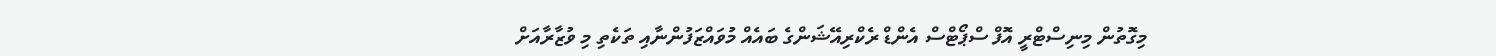މިގޮތުން މިނިސްޓްރީ އޮފް ސްޕޯޓްސް އެންޑް ރެކްރިއޭޝަންގެ ބައެއް މުވައްޒަފުންނާއި ތަކެތި މި ވުޒާރާއަށް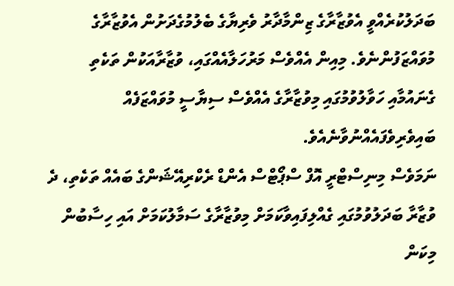ބަދަލުކުރެއްވީ އެވުޒާރާގެ ޒިންމާދާރު ވެރިޔާގެ ބެލުމުގެދަށުން އެވުޒާރާގެ މުވައްޒަފުންނެވެ. މިއިން އެއްވެސް މަރުހަލާއެއްގައި، ވުޒާރާއަކުން ތަކެތި ގެނައުމާއި ހަވާލުވުމުގައި މިވުޒާރާގެ އެއްވެސް ސިޔާސީ މުވައްޒަފެއް ބައިވެރިވެފައެއްނުވާނެއެވެ.
ނަމަވެސް މިނިސްޓްރީ އޮފް ސްޕޯޓްސް އެންޑް ރެކްރިއޭޝަންގެ ބައެއް ތަކެތި، ދެ ވުޒާރާ ބަދަލުވުމުގައި ގެއްލިފައިވާކަމަށް މިވުޒާރާގެ ސަމާލުކަމަށް އައި ހިސާބުން މިކަން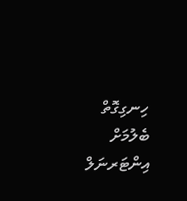ހިނގިގޮތް ބެލުމަށް އިންޓަރނަލް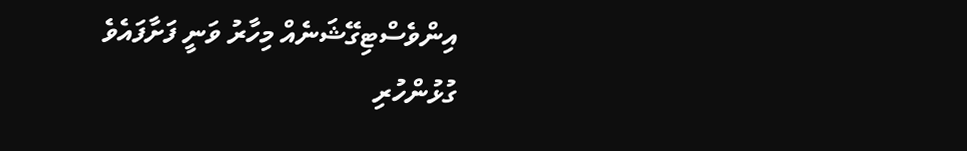އިންވެސްޓިގޭޝަނެއް މިހާރު ވަނީ ފަށާފައެވެ
ގުޅުންހުރި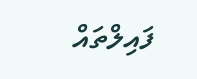ފައިލްތައް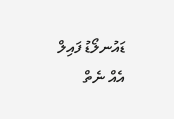ޑައުނލޯޑު ފައިލް އެއް ނެތް